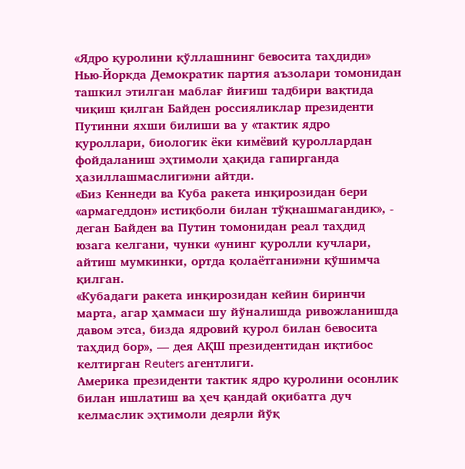«Ядро қуролини қўллашнинг бевосита таҳдиди»
Нью-Йоркда Демократик партия аъзолари томонидан ташкил этилган маблағ йиғиш тадбири вақтида чиқиш қилган Байден россияликлар президенти Путинни яхши билиши ва у «тактик ядро қуроллари, биологик ёки кимёвий қуроллардан фойдаланиш эҳтимоли ҳақида гапирганда ҳазиллашмаслиги»ни айтди.
«Биз Кеннеди ва Куба ракета инқирозидан бери «армагеддон» истиқболи билан тўқнашмагандик», - деган Байден ва Путин томонидан реал таҳдид юзага келгани, чунки «унинг қуролли кучлари, айтиш мумкинки, ортда қолаётгани»ни қўшимча қилган.
«Кубадаги ракета инқирозидан кейин биринчи марта, агар ҳаммаси шу йўналишда ривожланишда давом этса, бизда ядровий қурол билан бевосита таҳдид бор», — дея АҚШ президентидан иқтибос келтирган Reuters агентлиги.
Америка президенти тактик ядро қуролини осонлик билан ишлатиш ва ҳеч қандай оқибатга дуч келмаслик эҳтимоли деярли йўқ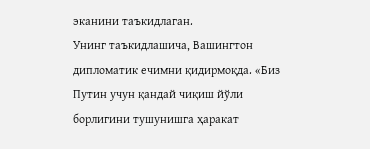эканини таъкидлаган.
Унинг таъкидлашича, Вашингтон дипломатик ечимни қидирмоқда. «Биз Путин учун қандай чиқиш йўли борлигини тушунишга ҳаракат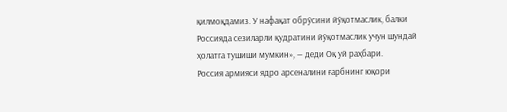қилмоқдамиз. У нафақат обрўсини йўқотмаслик, балки Россияда сезиларли қудратини йўқотмаслик учун шундай ҳолатга тушиши мумкин», — деди Оқ уй раҳбари.
Россия армияси ядро арсеналини ғарбнинг юқори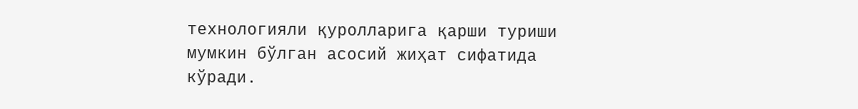технологияли қуролларига қарши туриши мумкин бўлган асосий жиҳат сифатида кўради.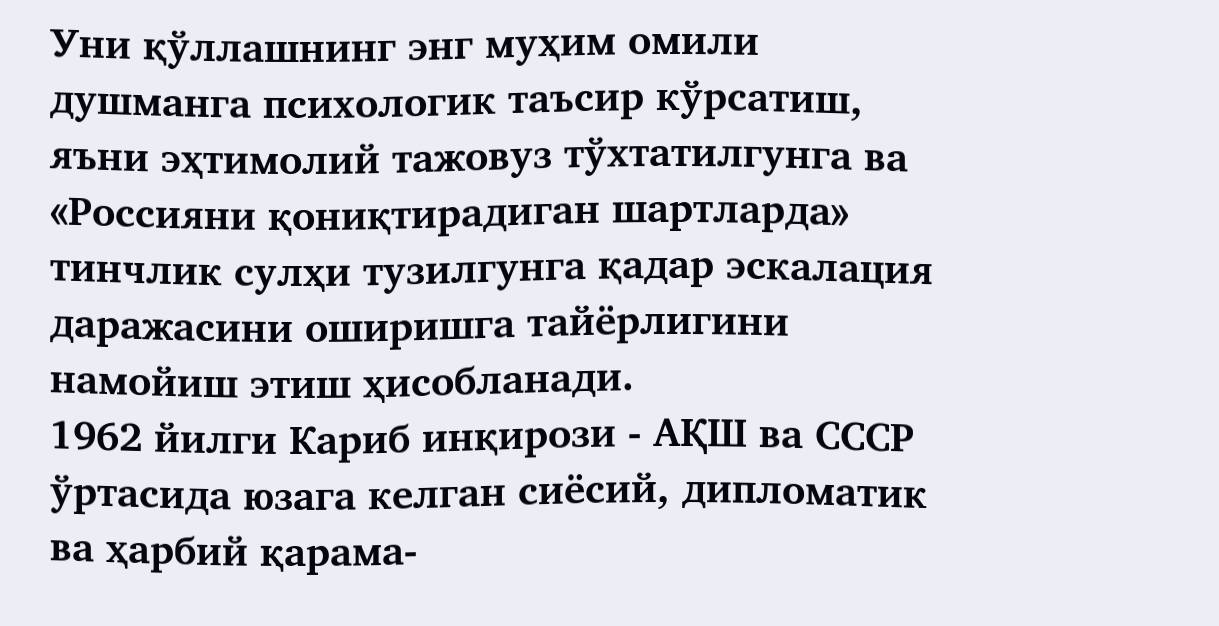Уни қўллашнинг энг муҳим омили душманга психологик таъсир кўрсатиш, яъни эҳтимолий тажовуз тўхтатилгунга ва «Россияни қониқтирадиган шартларда» тинчлик сулҳи тузилгунга қадар эскалация даражасини оширишга тайёрлигини намойиш этиш ҳисобланади.
1962 йилги Кариб инқирози - АҚШ ва СССР ўртасида юзага келган сиёсий, дипломатик ва ҳарбий қарама-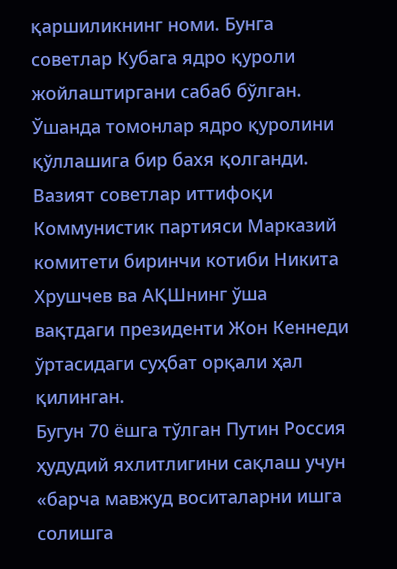қаршиликнинг номи. Бунга советлар Кубага ядро қуроли жойлаштиргани сабаб бўлган. Ўшанда томонлар ядро қуролини қўллашига бир бахя қолганди. Вазият советлар иттифоқи Коммунистик партияси Марказий комитети биринчи котиби Никита Хрушчев ва АҚШнинг ўша вақтдаги президенти Жон Кеннеди ўртасидаги суҳбат орқали ҳал қилинган.
Бугун 70 ёшга тўлган Путин Россия ҳудудий яхлитлигини сақлаш учун «барча мавжуд воситаларни ишга солишга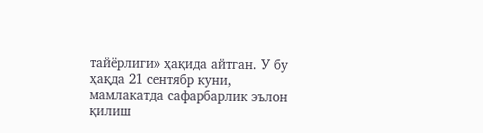тайёрлиги» ҳақида айтган. У бу ҳақда 21 сентябр куни, мамлакатда сафарбарлик эълон қилиш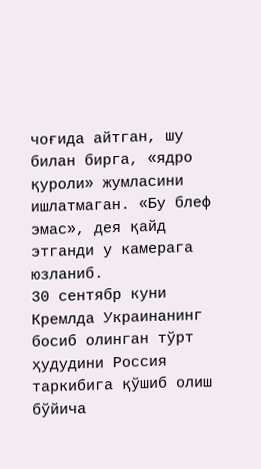чоғида айтган, шу билан бирга, «ядро қуроли» жумласини ишлатмаган. «Бу блеф эмас», дея қайд этганди у камерага юзланиб.
30 сентябр куни Кремлда Украинанинг босиб олинган тўрт ҳудудини Россия таркибига қўшиб олиш бўйича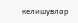келишувлар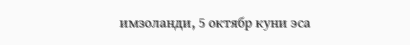имзоланди, 5 октябр куни эса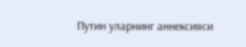Путин уларнинг аннексияси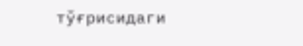тўғрисидаги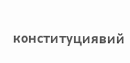конституциявий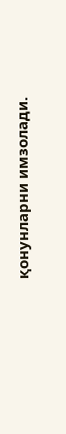қонунларни имзолади.